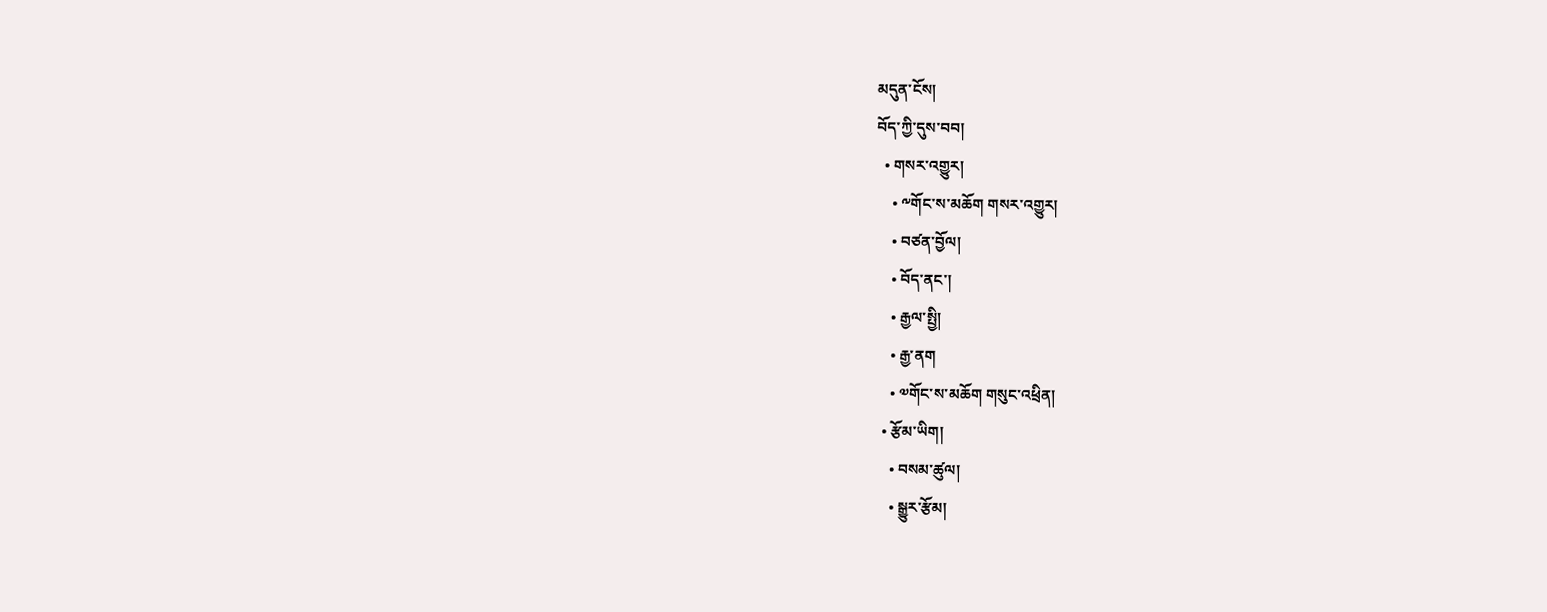མདུན་ངོས།
བོད་ཀྱི་དུས་བབ།
  • གསར་འགྱུར།
    • ༸གོང་ས་མཆོག གསར་འགྱུར།
    • བཙན་བྱོལ།
    • བོད་ནང་།
    • རྒྱལ་སྤྱི།
    • རྒྱ་ནག
    • ༧གོང་ས་མཆོག གསུང་འཕྲིན།
  • རྩོམ་ཡིག།
    • བསམ་ཚུལ།
    • སྒྱུར་རྩོམ།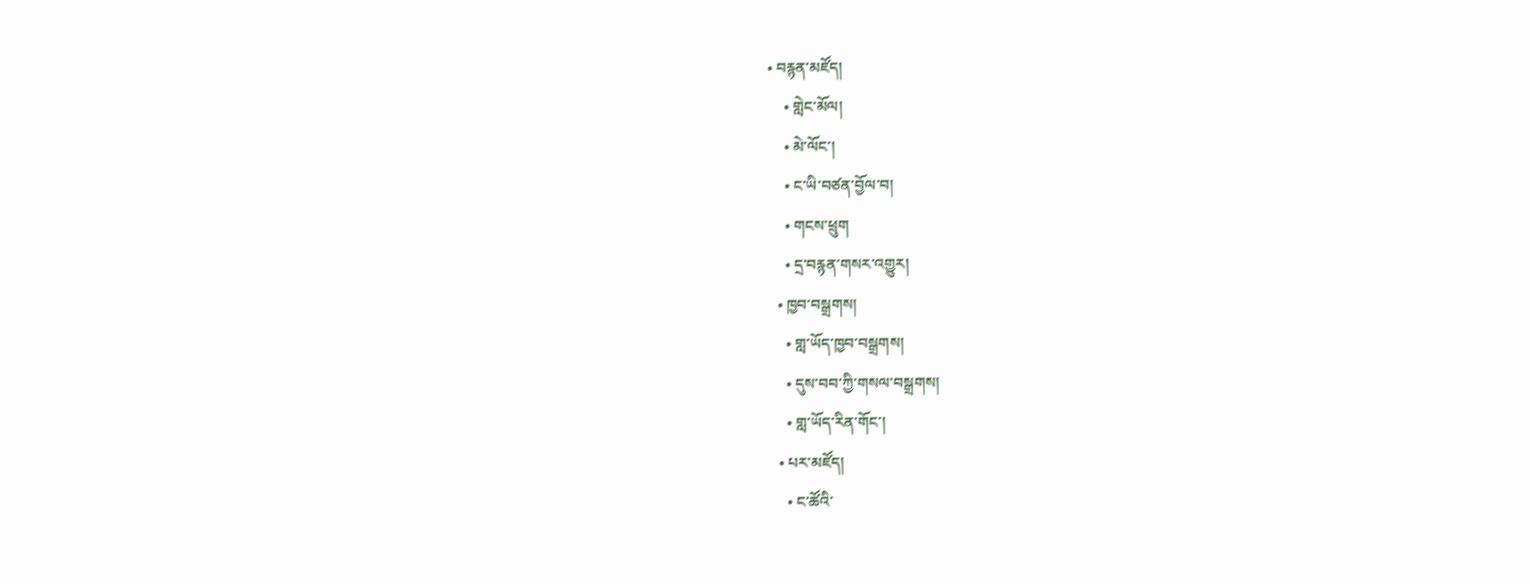• བརྙན་མཛོད།
    • གླེང་མོལ།
    • མེ་ལོང་།
    • ང་ཡི་བཙན་བྱོལ་བ།
    • གངས་ཕྲུག
    • དྲ་བརྙན་གསར་འགྱུར།
  • ཁྱབ་བསྒྲགས།
    • གླ་ཡོད་ཁྱབ་བསྒྲགས།
    • དུས་བབ་ཀྱི་གསལ་བསྒྲགས།
    • གླ་ཡོད་རིན་གོང་།
  • པར་མཛོད།
    • ང་ཚོའི་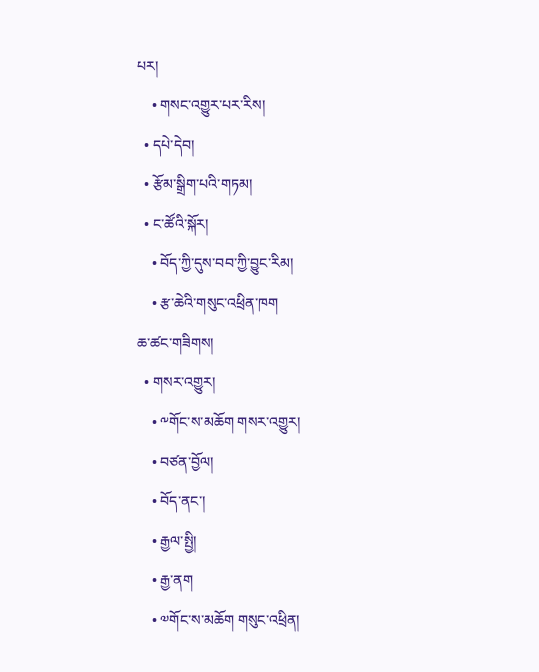པར།
    • གསང་འགྱུར་པར་རིས།
  • དཔེ་དེབ།
  • རྩོམ་སྒྲིག་པའི་གཏམ།
  • ང་ཚོའི་སྐོར།
    • བོད་ཀྱི་དུས་བབ་ཀྱི་བྱུང་རིམ།
    • རྩ་ཆེའི་གསུང་འཕྲིན་ཁག
ཆ་ཚང་གཟིགས།
  • གསར་འགྱུར།
    • ༸གོང་ས་མཆོག གསར་འགྱུར།
    • བཙན་བྱོལ།
    • བོད་ནང་།
    • རྒྱལ་སྤྱི།
    • རྒྱ་ནག
    • ༧གོང་ས་མཆོག གསུང་འཕྲིན།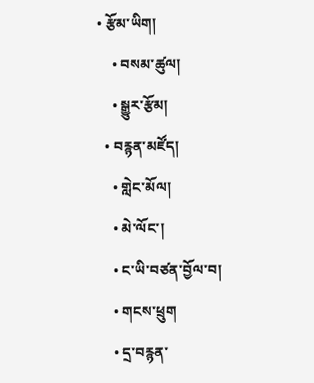• རྩོམ་ཡིག།
    • བསམ་ཚུལ།
    • སྒྱུར་རྩོམ།
  • བརྙན་མཛོད།
    • གླེང་མོལ།
    • མེ་ལོང་།
    • ང་ཡི་བཙན་བྱོལ་བ།
    • གངས་ཕྲུག
    • དྲ་བརྙན་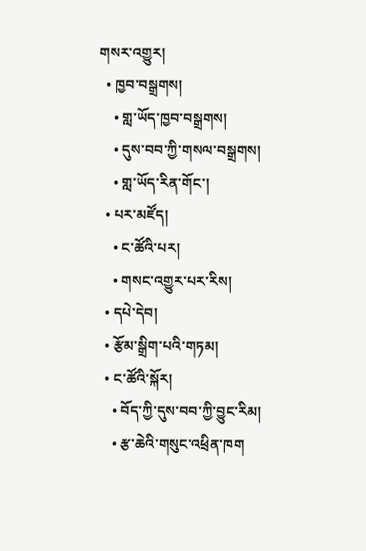གསར་འགྱུར།
  • ཁྱབ་བསྒྲགས།
    • གླ་ཡོད་ཁྱབ་བསྒྲགས།
    • དུས་བབ་ཀྱི་གསལ་བསྒྲགས།
    • གླ་ཡོད་རིན་གོང་།
  • པར་མཛོད།
    • ང་ཚོའི་པར།
    • གསང་འགྱུར་པར་རིས།
  • དཔེ་དེབ།
  • རྩོམ་སྒྲིག་པའི་གཏམ།
  • ང་ཚོའི་སྐོར།
    • བོད་ཀྱི་དུས་བབ་ཀྱི་བྱུང་རིམ།
    • རྩ་ཆེའི་གསུང་འཕྲིན་ཁག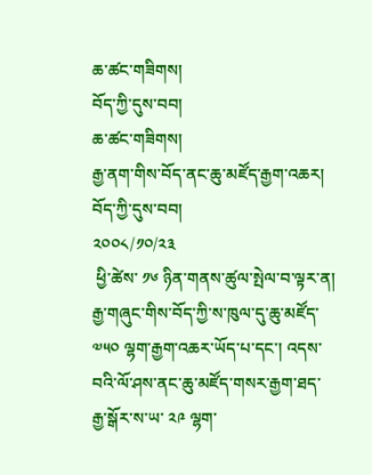ཆ་ཚང་གཟིགས།
བོད་ཀྱི་དུས་བབ།
ཆ་ཚང་གཟིགས།
རྒྱ་ནག་གིས་བོད་ནང་ཆུ་མཛོད་རྒྱག་འཆར།
བོད་ཀྱི་དུས་བབ།
༢༠༠༨/༡༠/༢༣
 ཕྱི་ཚེས་ ༡༦ ཉིན་གནས་ཚུལ་སྤེལ་བ་ལྟར་ན། རྒྱ་གཞུང་གིས་བོད་ཀྱི་ས་ཁུལ་དུ་ཆུ་མཛོད་ ༧༥༠ ལྷག་རྒྱག་འཆར་ཡོད་པ་དང་། འདས་བའི་ལོ་ཤས་ནང་ཆུ་མཛོད་གསར་རྒྱག་ཐད་རྒྱ་སྒོར་ས་ཡ་ ༢༩ ལྷག་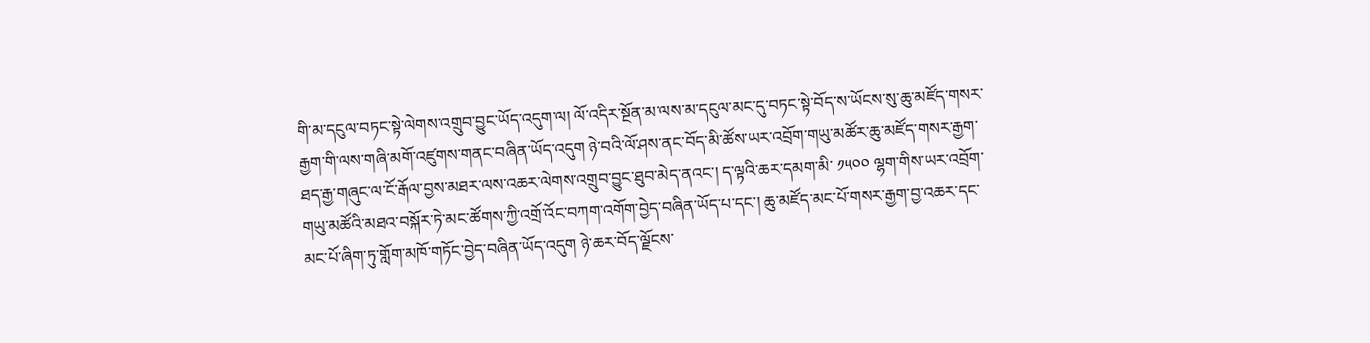གི་མ་དངུལ་བཏང་སྟེ་ལེགས་འགྲུབ་བྱུང་ཡོད་འདུག་ལ། ལོ་འདིར་སྔོན་མ་ལས་མ་དངུལ་མང་དུ་བཏང་སྟེ་བོད་ས་ཡོངས་སུ་ཆུ་མཛོད་གསར་རྒྱག་གི་ལས་གཞི་མགོ་འཛུགས་གནང་བཞིན་ཡོད་འདུག ཉེ་བའི་ལོ་ཤས་ནང་བོད་མི་ཚོས་ཡར་འབྲོག་གཡུ་མཚོར་ཆུ་མཛོད་གསར་རྒྱག་ཐད་རྒྱ་གཞུང་ལ་ངོ་རྒོལ་བྱས་མཐར་ལས་འཆར་ལེགས་འགྲུབ་བྱུང་ཐུབ་མེད་ནའང་། ད་ལྟའི་ཆར་དམག་མི་ ༡༥༠༠ ལྷག་གིས་ཡར་འབྲོག་གཡུ་མཚོའི་མཐའ་བསྐོར་ཏེ་མང་ཚོགས་ཀྱི་འགྲོ་འོང་བཀག་འགོག་བྱེད་བཞིན་ཡོད་པ་དང་། ཆུ་མཛོད་མང་པོ་གསར་རྒྱག་བྱ་འཆར་དང་མང་པོ་ཞིག་ཏུ་གློག་མཁོ་གཏོང་བྱེད་བཞིན་ཡོད་འདུག ཉེ་ཆར་བོད་ལྗོངས་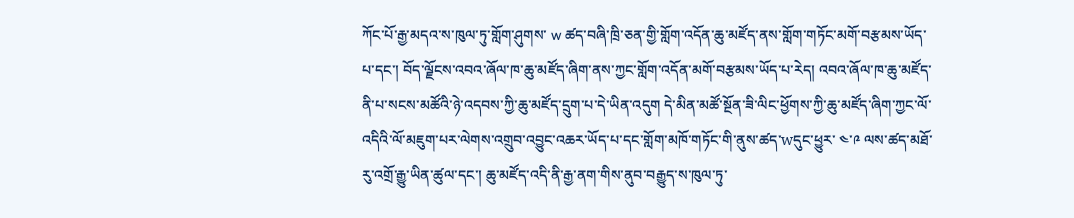ཀོང་པོ་རྒྱ་མདའ་ས་ཁུལ་ཏུ་གློག་ཤུགས་ w ཚད་བཞི་ཁྲི་ཅན་གྱི་གློག་འདོན་ཆུ་མཛོད་ནས་གློག་གཏོང་མགོ་བརྩམས་ཡོད་པ་དང་། བོད་ལྗོངས་འབའ་ཞོལ་ཁ་ཆུ་མཛོད་ཞིག་ནས་ཀྱང་གློག་འདོན་མགོ་བརྩམས་ཡོད་པ་རེད། འབའ་ཞོལ་ཁ་ཆུ་མཛོད་ནི་པ་སངས་མཚོའི་ཉེ་འདབས་ཀྱི་ཆུ་མཛོད་དྲུག་པ་དེ་ཡིན་འདུག དེ་མིན་མཚོ་སྔོན་ཟི་ལིང་ཕྱོགས་ཀྱི་ཆུ་མཛོད་ཞིག་ཀྱང་ལོ་འདིའི་ལོ་མཇུག་པར་ལེགས་འགྲུབ་འབྱུང་འཆར་ཡོད་པ་དང་གློག་མཁོ་གཏོང་གི་ནུས་ཚད་wདུང་ཕྱུར་ ༤་༩ ལས་ཚད་མཐོ་རུ་འགྲོ་རྒྱུ་ཡིན་ཚུལ་དང་། ཆུ་མཛོད་འདི་ནི་རྒྱ་ནག་གིས་ནུབ་བརྒྱུད་ས་ཁུལ་ཏུ་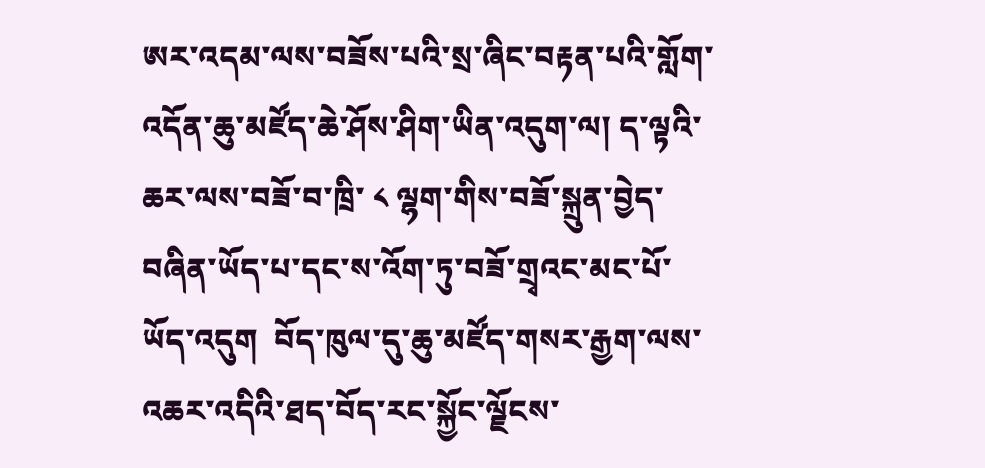ཨར་འདམ་ལས་བཟོས་པའི་སྲ་ཞིང་བརྟན་པའི་གློག་འདོན་ཆུ་མཛོད་ཆེ་ཤོས་ཤིག་ཡིན་འདུག་ལ། ད་ལྟའི་ཆར་ལས་བཟོ་བ་ཁྲི་ ༨ ལྷག་གིས་བཟོ་སྐྲུན་བྱེད་བཞིན་ཡོད་པ་དང་ས་འོག་ཏུ་བཟོ་གྲྭའང་མང་པོ་ཡོད་འདུག  བོད་ཁུལ་དུ་ཆུ་མཛོད་གསར་རྒྱག་ལས་འཆར་འདིའི་ཐད་བོད་རང་སྐྱོང་ལྗོངས་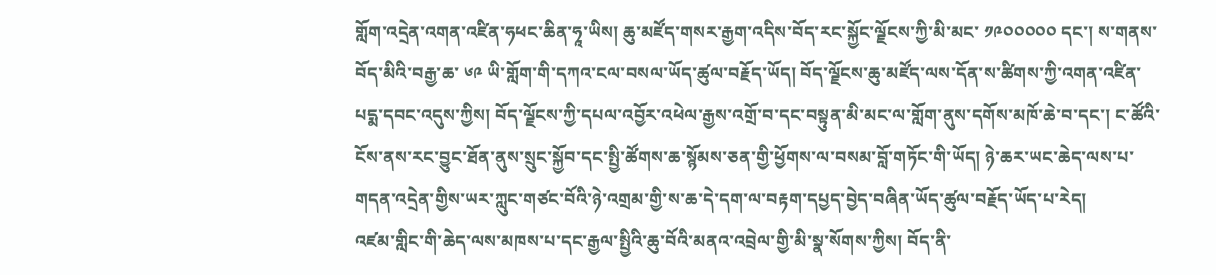གློག་འདྲེན་འགན་འཛིན་ཧཕང་ཆིན་ཧཱ་ཡིས། ཆུ་མཛོད་གསར་རྒྱག་འདིས་བོད་རང་སྐྱོང་ལྗོངས་ཀྱི་མི་མང་ ༡༩༠༠༠༠༠ དང་། ས་གནས་བོད་མིའི་བརྒྱ་ཆ་ ༦༩ ཡི་གློག་གི་དཀའ་ངལ་བསལ་ཡོད་ཚུལ་བརྗོད་ཡོད། བོད་ལྗོངས་ཆུ་མཛོད་ལས་དོན་ས་ཚིགས་ཀྱི་འགན་འཛིན་པདྨ་དབང་འདུས་ཀྱིས། བོད་ལྗོངས་ཀྱི་དཔལ་འབྱོར་འཕེལ་རྒྱས་འགྲོ་བ་དང་བསྟུན་མི་མང་ལ་གློག་ནུས་དགོས་མཁོ་ཆེ་བ་དང་། ང་ཚོའི་ངོས་ནས་རང་བྱུང་ཐོན་ནུས་སྲུང་སྐྱོབ་དང་སྤྱི་ཚོགས་ཆ་སྙོམས་ཅན་གྱི་ཕྱོགས་ལ་བསམ་བློ་གཏོང་གི་ཡོད། ཉེ་ཆར་ཡང་ཆེད་ལས་པ་གདན་འདྲེན་གྱིས་ཡར་ཀླུང་གཙང་བོའི་ཉེ་འགྲམ་གྱི་ས་ཆ་དེ་དག་ལ་བརྟག་དཔྱད་བྱེད་བཞིན་ཡོད་ཚུལ་བརྗོད་ཡོད་པ་རེད།
འཛམ་གླིང་གི་ཆེད་ལས་མཁས་པ་དང་རྒྱལ་སྤྱིའི་ཆུ་བོའི་མནའ་འབྲེལ་གྱི་མི་སྣ་སོགས་ཀྱིས། བོད་ནི་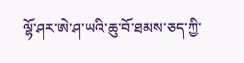ལྷོ་ཤར་ཨེ་ཤ་ཡའི་ཆུ་བོ་ཐམས་ཅད་ཀྱི་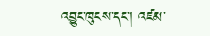འབྱུང་ཁུངས་དང་། འཛམ་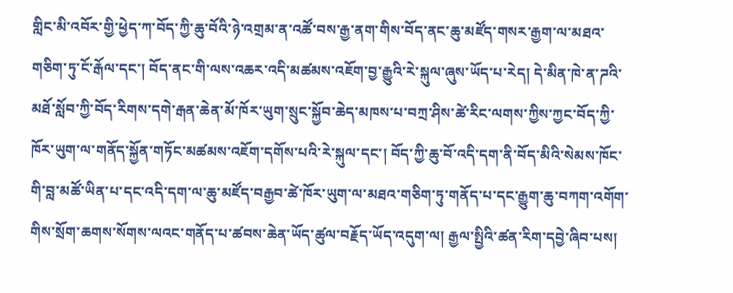གླིང་མི་འབོར་གྱི་ཕྱེད་ཀ་བོད་ཀྱི་ཆུ་བོའི་ཉེ་འགྲམ་ན་འཚོ་བས་རྒྱ་ནག་གིས་བོད་ནང་ཆུ་མཛོད་གསར་རྒྱག་ལ་མཐའ་གཅིག་ཏུ་ངོ་རྒོལ་དང་། བོད་ནང་གི་ལས་འཆར་འདི་མཚམས་འཇོག་བྱ་རྒྱུའི་རེ་སྐུལ་ཞུས་ཡོད་པ་རེད། དེ་མིན་ཁེ་ན་ཌའི་མཐོ་སློབ་ཀྱི་བོད་རིགས་དགེ་རྒན་ཆེན་མོ་ཁོར་ཡུག་སྲུང་སྐྱོབ་ཆེད་མཁས་པ་བཀྲ་ཤིས་ཚེ་རིང་ལགས་ཀྱིས་ཀྱང་བོད་ཀྱི་ཁོར་ཡུག་ལ་གནོད་སྐྱོན་གཏོང་མཚམས་འཇོག་དགོས་པའི་རེ་སྐུལ་དང་། བོད་ཀྱི་ཆུ་བོ་འདི་དག་ནི་བོད་མིའི་སེམས་ཁོང་གི་བླ་མཚོ་ཡིན་པ་དང་འདི་དག་ལ་ཆུ་མཛོད་བརྒྱབ་ཚེ་ཁོར་ཡུག་ལ་མཐའ་གཅིག་ཏུ་གནོད་པ་དང་རྒྱུག་ཆུ་བཀག་འགོག་གིས་སྲོག་ཆགས་སོགས་ལའང་གནོད་པ་ཚབས་ཆེན་ཡོད་ཚུལ་བརྗོད་ཡོད་འདུག་ལ། རྒྱལ་སྤྱིའི་ཚན་རིག་དབྱེ་ཞིབ་པས།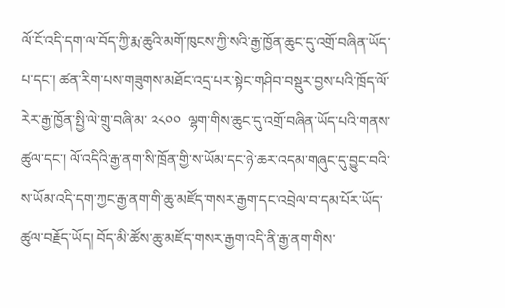ལོ་ངོ་འདི་དག་ལ་བོད་ཀྱི་རྨ་ཆུའི་མགོ་ཁུངས་ཀྱི་སའི་རྒྱ་ཁྱོན་ཆུང་དུ་འགྲོ་བཞིན་ཡོད་པ་དང་། ཚན་རིག་པས་གཟུགས་མཐོང་འདྲ་པར་སྟེང་གཤིབ་བསྡུར་བྱས་པའི་ཁྲོད་ལོ་རེར་རྒྱ་ཁྱོན་སྤྱི་ལེ་གྲུ་བཞི་མ་ ༢༨༠༠  ལྷག་གིས་ཆུང་དུ་འགྲོ་བཞིན་ཡོད་པའི་གནས་ཚུལ་དང་། ལོ་འདིའི་རྒྱ་ནག་སི་ཁྲོན་གྱི་ས་ཡོམ་དང་ཉེ་ཆར་འདམ་གཞུང་དུ་བྱུང་བའི་ས་ཡོམ་འདི་དག་ཀྱང་རྒྱ་ནག་གི་ཆུ་མཛོད་གསར་རྒྱག་དང་འབྲེལ་བ་དམ་པོར་ཡོད་ཚུལ་བརྗོད་ཡོད། བོད་མི་ཚོས་ཆུ་མཛོད་གསར་རྒྱག་འདི་ནི་རྒྱ་ནག་གིས་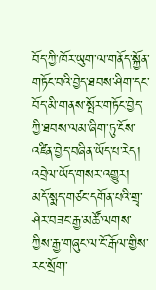བོད་ཀྱི་ཁོར་ཡུག་ལ་གནོད་སྐྱོན་གཏོང་བའི་བྱེད་ཐབས་ཤིག་དང་བོད་མི་གནས་སྤོར་གཏོང་བྱེད་ཀྱི་ཐབས་ལམ་ཞིག་ཏུ་ངོས་འཛིན་བྱེད་བཞིན་ཡོད་པ་རེད།
འབྲེལ་ཡོད་གསར་འགྱུར།
མདོ་སྨད་གཙང་དགོན་པའི་གྲྭ་ཤེར་བཟང་རྒྱ་མཚོ་ལགས་ཀྱིས་རྒྱ་གཞུང་ལ་ངོ་རྒོལ་གྱིས་རང་སྲོག་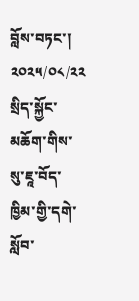བློས་བཏང་།
༢༠༢༥/༠༨/༢༢
སྲིད་སྐྱོང་མཆོག་གིས་སུ་ཇཱ་བོད་ཁྱིམ་གྱི་དགེ་སློབ་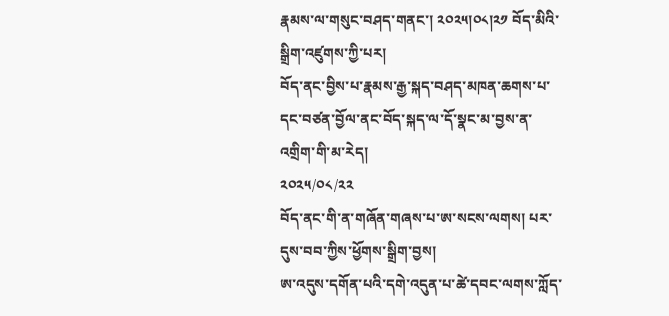རྣམས་ལ་གསུང་བཤད་གནང་། ༢༠༢༥།༠༨།༢༡ བོད་མིའི་སྒྲིག་འཛུགས་ཀྱི་པར།
བོད་ནང་བྱིས་པ་རྣམས་རྒྱ་སྐད་བཤད་མཁན་ཆགས་པ་དང་བཙན་བྱོལ་ནང་བོད་སྐད་ལ་དོ་སྣང་མ་བྱས་ན་འགྲིག་གི་མ་རེད།
༢༠༢༥/༠༨/༢༢
བོད་ནང་གི་ན་གཞོན་གཞས་པ་ཨ་སངས་ལགས། པར་དུས་བབ་ཀྱིས་ཕྱོགས་སྒྲིག་བྱས།
ཨ་འདུས་དགོན་པའི་དགེ་འདུན་པ་ཚེ་དབང་ལགས་ཀློད་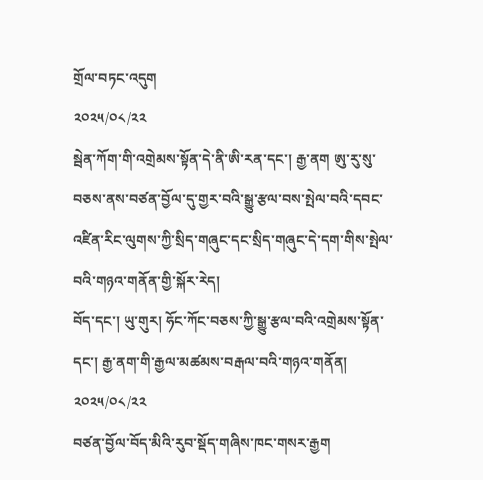གྲོལ་བཏང་འདུག
༢༠༢༥/༠༨/༢༢
སྦེན་ཀོག་གི་འགྲེམས་སྟོན་དེ་ནི་ཨི་རན་དང་། རྒྱ་ནག ཨུ་རུ་སུ་བཅས་ནས་བཙན་བྱོལ་དུ་གྱར་བའི་སྒྱུ་རྩལ་བས་སྤེལ་བའི་དབང་འཛིན་རིང་ལུགས་ཀྱི་སྲིད་གཞུང་དང་སྲིད་གཞུང་དེ་དག་གིས་སྤེལ་བའི་གཉའ་གནོན་གྱི་སྐོར་རེད།
བོད་དང་། ཡུ་གུར། ཧོང་ཀོང་བཅས་ཀྱི་སྒྱུ་རྩལ་བའི་འགྲེམས་སྟོན་དང་། རྒྱ་ནག་གི་རྒྱལ་མཚམས་བརྒལ་བའི་གཉའ་གནོན།
༢༠༢༥/༠༨/༢༢
བཙན་བྱོལ་བོད་མིའི་རུབ་སྡོད་གཞིས་ཁང་གསར་རྒྱག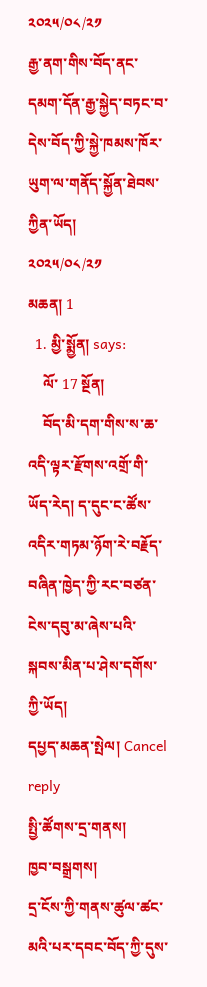༢༠༢༥/༠༨/༢༡
རྒྱ་ནག་གིས་བོད་ནང་དམག་དོན་རྒྱ་སྐྱེད་བཏང་བ་དེས་བོད་ཀྱི་སྐྱེ་ཁམས་ཁོར་ཡུག་ལ་གནོད་སྐྱོན་ཐེབས་ཀྱིན་ཡོད།
༢༠༢༥/༠༨/༢༡
མཆན། 1
  1. མྱི་སྨྱོན། says:
    ལོ་ 17 སྔོན།
    བོད་མི་དག་གིས་ས་ཆ་འདི་ལྟར་རྫོགས་འགྲོ་གི་ཡོད་རེད། ད་དུང་ང་ཚོས་འདིར་གཏམ་ཉོག་རེ་བརྗོད་བཞིན་ཁྱེད་ཀྱི་རང་བཙན་ངེས་དབུ་མ་ཞེས་པའི་སྐབས་མིན་པ་ཤེས་དགོས་ཀྱི་ཡོད།
དཔྱད་མཆན་སྤེལ། Cancel reply
སྤྱི་ཚོགས་དྲ་གནས།
ཁྱབ་བསྒྲགས།
དྲ་ངོས་ཀྱི་གནས་ཚུལ་ཚང་མའི་པར་དབང་བོད་ཀྱི་དུས་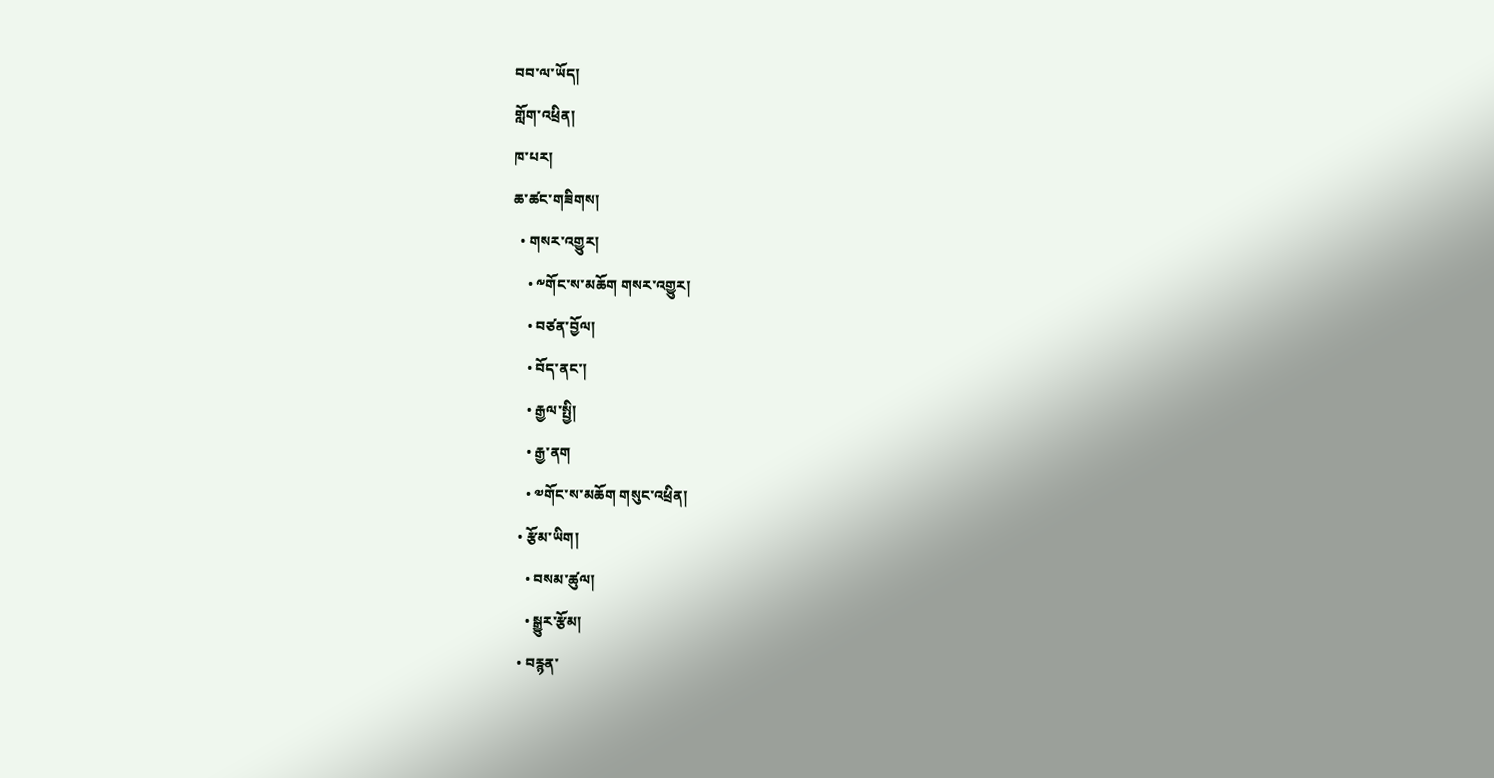བབ་ལ་ཡོད།
གློག་འཕྲིན།
ཁ་པར།
ཆ་ཚང་གཟིགས།
  • གསར་འགྱུར།
    • ༸གོང་ས་མཆོག གསར་འགྱུར།
    • བཙན་བྱོལ།
    • བོད་ནང་།
    • རྒྱལ་སྤྱི།
    • རྒྱ་ནག
    • ༧གོང་ས་མཆོག གསུང་འཕྲིན།
  • རྩོམ་ཡིག།
    • བསམ་ཚུལ།
    • སྒྱུར་རྩོམ།
  • བརྙན་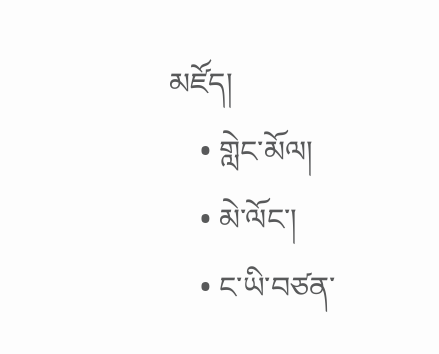མཛོད།
    • གླེང་མོལ།
    • མེ་ལོང་།
    • ང་ཡི་བཙན་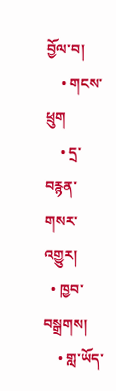བྱོལ་བ།
    • གངས་ཕྲུག
    • དྲ་བརྙན་གསར་འགྱུར།
  • ཁྱབ་བསྒྲགས།
    • གླ་ཡོད་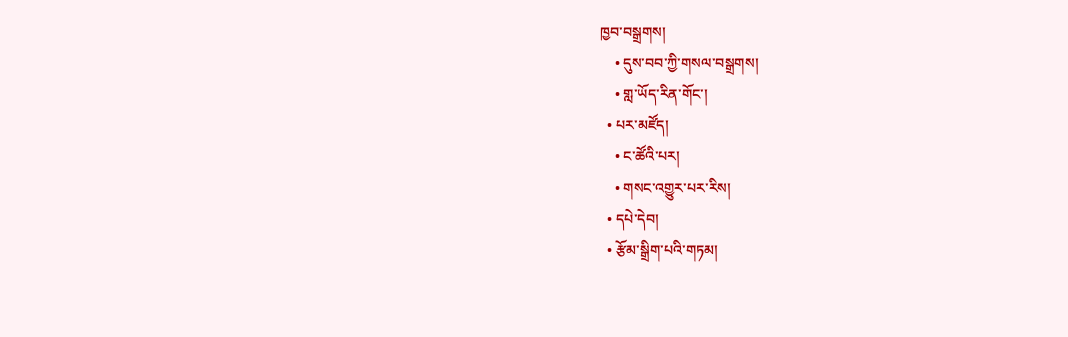ཁྱབ་བསྒྲགས།
    • དུས་བབ་ཀྱི་གསལ་བསྒྲགས།
    • གླ་ཡོད་རིན་གོང་།
  • པར་མཛོད།
    • ང་ཚོའི་པར།
    • གསང་འགྱུར་པར་རིས།
  • དཔེ་དེབ།
  • རྩོམ་སྒྲིག་པའི་གཏམ།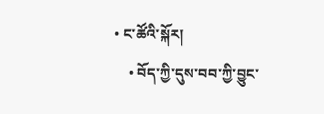• ང་ཚོའི་སྐོར།
    • བོད་ཀྱི་དུས་བབ་ཀྱི་བྱུང་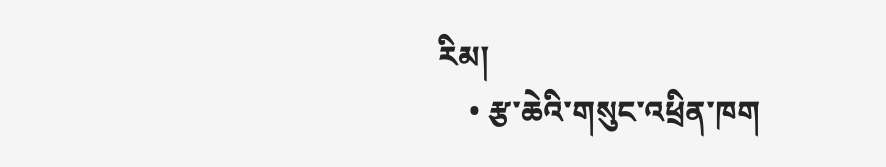རིམ།
    • རྩ་ཆེའི་གསུང་འཕྲིན་ཁག